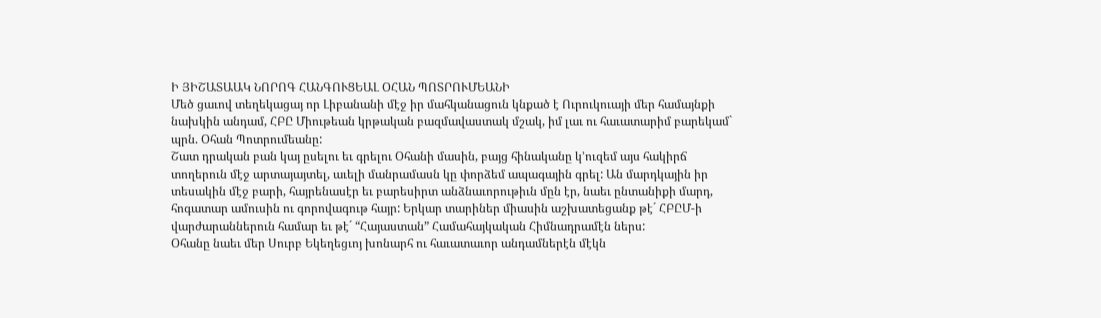Ի ՅԻՇԱՏԱԱԿ ՆՈՐՈԳ ՀԱՆԳՈՒՑԵԱԼ ՕՀԱՆ ՊՈՏՐՈՒՄԵԱՆԻ
Մեծ ցաւով տեղեկացայ որ Լիբանանի մէջ իր մահկանացուն կնքած է Ուրուկուայի մեր համայնքի նախկին անդամ, ՀԲԸ Միութեան կրթական բազմավաստակ մշակ, իմ լաւ ու հաւատարիմ բարեկամ` պրն. Օհան Պոտրումեանը:
Շատ դրական բան կայ ըսելու եւ գրելու Օհանի մասին, բայց հինականը կ’ուզեմ այս հակիրճ տողերուն մէջ արտայայտել, աւելի մանրամասն կը փորձեմ ապագային գրել: Ան մարդկային իր տեսակին մէջ բարի, հայրենասէր եւ բարեսիրտ անձնաւորութիւն մըն էր, նաեւ ընտանիքի մարդ, հոգատար ամուսին ու գորովագութ հայր: Երկար տարիներ միասին աշխատեցանք թէ´ ՀԲԸՄ-ի վարժարաններուն համար եւ թէ´ “Հայաստան” Համահայկական Հիմնադրամէն ներս:
Օհանը նաեւ մեր Սուրբ Եկեղեցւոյ խոնարհ ու հաւատաւոր անդամներէն մէկն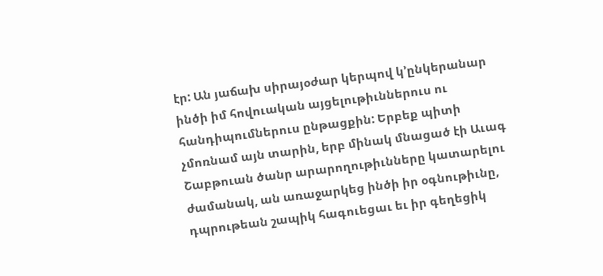էր: Ան յաճախ սիրայօժար կերպով կ’ընկերանար ինծի իմ հովուական այցելութիւններուս ու հանդիպումներուս ընթացքին: Երբեք պիտի չմոռնամ այն տարին, երբ մինակ մնացած էի Աւագ Շաբթուան ծանր արարողութիւնները կատարելու ժամանակ, ան առաջարկեց ինծի իր օգնութիւնը, դպրութեան շապիկ հագուեցաւ եւ իր գեղեցիկ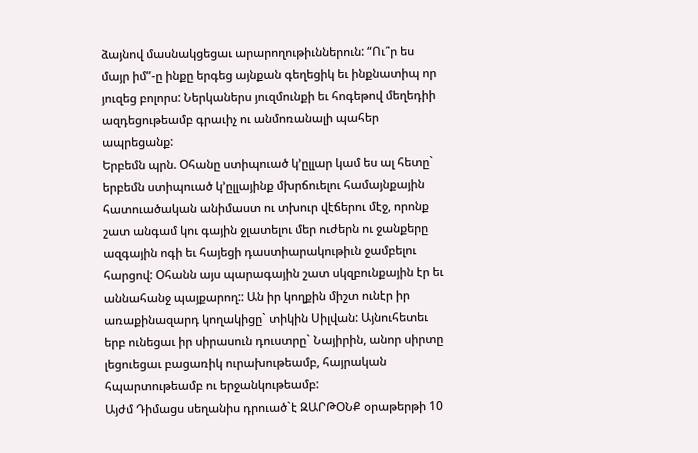ձայնով մասնակցեցաւ արարողութիւններուն: “Ու՞ր ես մայր իմ”-ը ինքը երգեց այնքան գեղեցիկ եւ ինքնատիպ որ յուզեց բոլորս: Ներկաներս յուզմունքի եւ հոգեթով մեղեդիի ազդեցութեամբ գրաւիչ ու անմոռանալի պահեր ապրեցանք:
Երբեմն պրն. Օհանը ստիպուած կ’ըլլար կամ ես ալ հետը` երբեմն ստիպուած կ’ըլլայինք մխրճուելու համայնքային հատուածական անիմաստ ու տխուր վէճերու մէջ, որոնք շատ անգամ կու գային ջլատելու մեր ուժերն ու ջանքերը ազգային ոգի եւ հայեցի դաստիարակութիւն ջամբելու հարցով: Օհանն այս պարագային շատ սկզբունքային էր եւ աննահանջ պայքարող:: Ան իր կողքին միշտ ունէր իր առաքինազարդ կողակիցը` տիկին Սիլվան: Այնուհետեւ երբ ունեցաւ իր սիրասուն դուստրը` Նայիրին, անոր սիրտը լեցուեցաւ բացառիկ ուրախութեամբ, հայրական հպարտութեամբ ու երջանկութեամբ:
Այժմ Դիմացս սեղանիս դրուած`է ԶԱՐԹՕՆՔ օրաթերթի 10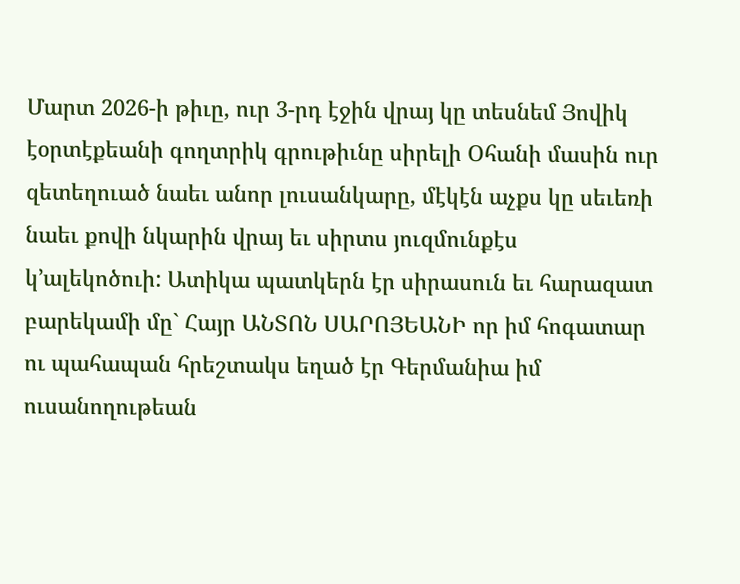Մարտ 2026-ի թիւը, ուր 3-րդ էջին վրայ կը տեսնեմ Յովիկ էօրտէքեանի գողտրիկ գրութիւնը սիրելի Օհանի մասին ուր զետեղուած նաեւ անոր լուսանկարը, մէկէն աչքս կը սեւեռի նաեւ քովի նկարին վրայ եւ սիրտս յուզմունքէս կ’ալեկոծուի: Ատիկա պատկերն էր սիրասուն եւ հարազատ բարեկամի մը` Հայր ԱՆՏՈՆ ՍԱՐՈՅԵԱՆԻ որ իմ հոգատար ու պահապան հրեշտակս եղած էր Գերմանիա իմ ուսանողութեան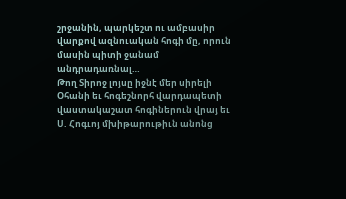շրջանին, պարկեշտ ու ամբասիր վարքով ազնուական հոգի մը, որուն մասին պիտի ջանամ անդրադառնալ…
Թող Տիրոջ լոյսը իջնէ մեր սիրելի Օհանի եւ հոգեշնորհ վարդապետի վաստակաշատ հոգիներուն վրայ եւ Ս. Հոգւոյ մխիթարութիւն անոնց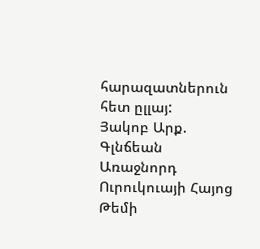հարազատներուն հետ ըլլայ:
Յակոբ Արք.
Գլնճեան
Առաջնորդ Ուրուկուայի Հայոց Թեմի